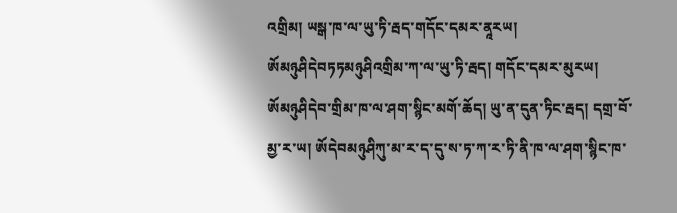འགྲིམ། ཡསྒ་ཁ་ལ་ཡུ་ཏི་རྦད་གདོང་དམར་ནཱརཡ། ཨོམཉུཤིདེབཏཏམཉུཤིའགྲིམ་ཀ་ལ་ཡུ་ཏི་རྦད། གདོང་དམར་མུརཡ། ཨོམཉུཤིདེབ་གྲིམ་ཁ་ལ་ཤག་སྙིང་མགོ་ཆོད། ཡུ་ན་དུན་ཏིང་རྦད། དགྲ་བོ་མྱ་ར་ཡ། ཨོདེབམཉུཤིཀུ་མ་ར་ད་དུ་ས་ཏ་ཀ་ར་ཏི་ནི་ཁ་ལ་ཤག་སྙིང་ཁ་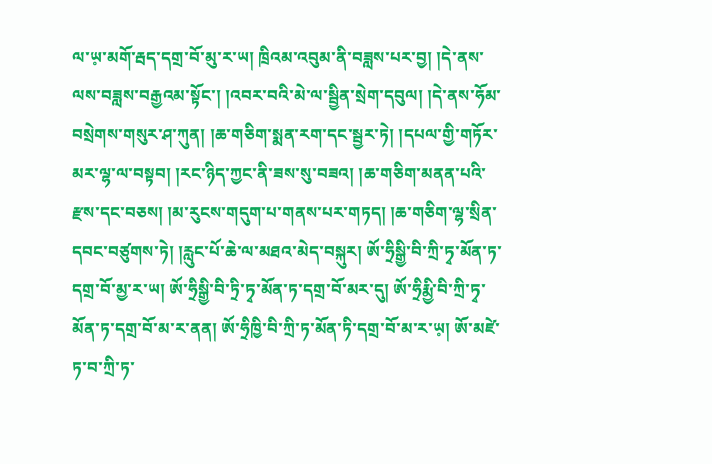ལ་ཡ༷་མགོ་རྦད་དགྲ་བོ་མུ་ར་ཡ། ཁྲིའམ་འབུམ་ནི་བཟླས་པར་བྱ། །དེ་ནས་ལས་བཟླས་བརྒྱའམ་སྟོང་། །འབར་བའི་མེ་ལ་སྦྱིན་སྲེག་དབུལ། །དེ་ནས་ཧོམ་བསྲེགས་གསུར་ཤ་ཀུན། །ཆ་གཅིག་སྨན་རག་དང་སྦྱར་ཏེ། །དཔལ་གྱི་གཏོར་མར་ལྷ་ལ་བསྟབ། །རང་ཉིད་ཀྱང་ནི་ཟས་སུ་བཟའ། །ཆ་གཅིག་མནན་པའི་རྫས་དང་བཅས། །མ་རུངས་གདུག་པ་གནས་པར་གཏད། །ཆ་གཅིག་ལྷ་སྲིན་དབང་བཙུགས་ཏེ། །རླུང་པོ་ཆེ་ལ་མཐའ་མེད་བསྐུར། ཨོ་ཧྲིསྒྱི་བི་ཀྲི་ཏྭ་མོན་ཏ་དགྲ་བོ་མྱ་ར་ཡ། ཨོ་ཧྲིསྒྱི་བི་ཏྲི་ཏྭ་མོན་ཏ་དགྲ་བོ་མར་དུ། ཨོ་ཧྲིརྨྱི་བི་ཀྲི་ཏྭ་མོན་ཏ་དགྲ་བོ་མ་ར་ནན། ཨོ་ཧྲིཁྱི་བི་ཀྲི་ཏ་མོན་ཏི་དགྲ་བོ་མ་ར་ཡ༷། ཨོ་མཛེ་ཏ་བ་ཀྲི་ཏ་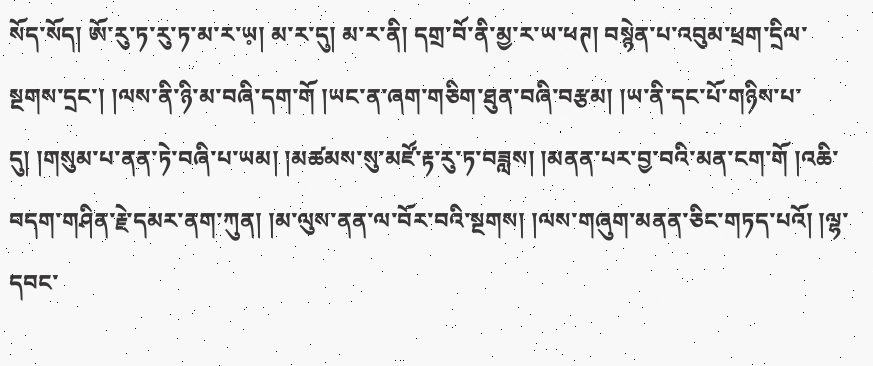སོད་སོད། ཨོ་རུ་ཏ་རུ་ཏ་མ་ར་ཡ༷། མ་ར་དུ། མ་ར་ནི། དགྲ་བོ་ནི་མྱ་ར་ཡ་ཕཊ། བསྙེན་པ་འབུམ་ཕྲག་དྲིལ་སྔགས་དྲང་། །ལས་ནི་ཉི་མ་བཞི་དག་གོ །ཡང་ན་ཞག་གཅིག་ཐུན་བཞི་བརྩམ། །ཡ་ནི་དང་པོ་གཉིས་པ་དུ། །གསུམ་པ་ནན་ཏེ་བཞི་པ་ཡམ། །མཚམས་སུ་མཛོ་རྟ་རུ་ཏ་བཟླས། །མནན་པར་བྱ་བའི་མན་ངག་གོ །འཆི་བདག་གཤིན་རྗེ་དམར་ནག་ཀུན། །མ་ལུས་ནན་ལ་བོར་བའི་སྔགས། །ལས་གཞུག་མནན་ཅིང་གཏད་པའོ། །ལྷ་དབང་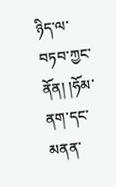ཉིད་ལ་བཏབ་ཀྱང་ནོན། །ཧོམ་ནག་དང་མནན་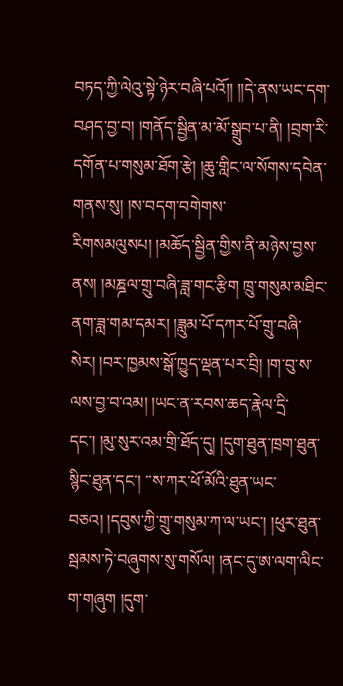བཏད་ཀྱི་ལེའུ་སྟེ་ཉེར་བཞི་པའོ།། །།དེ་ནས་ཡང་དག་བཤད་བྱ་བ། །གནོད་སྦྱིན་མ་མོ་སྒྲུབ་པ་ནི། །བྲག་རི་དགོན་པ་གསུམ་ཐོག་རྩེ། །ཆུ་གླིང་ལ་སོགས་དབེན་གནས་སུ། །ས་བདག་བགེགས་རིགསམལུསཔ། །མཆོད་སྦྱིན་གྱིས་ནི་མཉེས་བྱས་ནས། །མཎྜལ་གྲུ་བཞི་ཟླ་གང་རྩིག ཁྲུ་གསུམ་མཐིང་ནག་ཟླ་གམ་དམར། །ཟླུམ་པོ་དཀར་པོ་གྲུ་བཞི་སེར། །བར་ཁྱམས་སྒོ་ཁྱུད་ལྡན་པར་བྲི། །ག་བུ་ས་ལས་བྱ་བ་འམ། །ཡང་ན་རབས་ཆད་རྣེལ་དྲི་དང་། །མུ་སུར་འམ་གྲི་ཐོད་དུ། །དུག་ཐུན་ཁྲག་ཐུན་སྙིང་ཐུན་དང་། ་་ས་ཀར་ཕོ་མོའི་ཐུན་ཡང་བཅའ། །དབུས་ཀྱི་གྲུ་གསུམ་ཀ་ལ་ཡང་། །ཕུར་ཐུན་སྦམས་ཏེ་བཞུགས་སུ་གསོལ། །ནང་དུ་ཨ་ལག་ལིང་ག་གཞུག །དུག་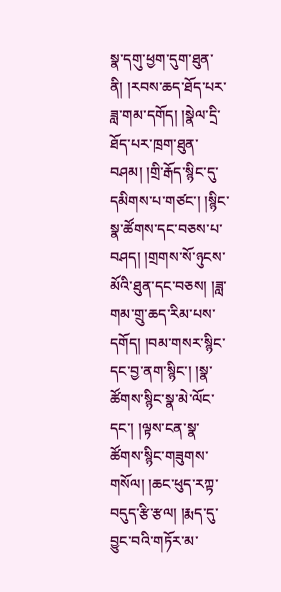སྣ་དགུ་ཕྱག་དུག་ཐུན་ནི། །རབས་ཆད་ཐོད་པར་ཟླ་གམ་དགོད། །སྣེལ་དྲི་ཐོད་པར་ཁྲག་ཐུན་བཤམ། །གྲི་རྒོད་སྙིང་དུ་དམིགས་པ་གཙང་། །སྙིང་སྣ་ཚོགས་དང་བཅས་པ་བཤད། །གྲགས་སོ་ཉུངས་མོའི་ཐུན་དང་བཅས། །ཟླ་གམ་གྲུ་ཆད་རིམ་པས་དགོད། །བམ་གསར་སྙིང་དང་བྱ་ནག་སྙིང་། །སྣ་ཚོགས་སྙིང་སྣ་མེ་ལོང་དང་། །ལྟས་ངན་སྣ་ཚོགས་སྙིང་གཟུགས་གསོལ། །ཆང་ཕུད་རཀྟ་བདུད་རྩི་རྩལ། །རྨད་དུ་བྱུང་བའི་གཏོར་མ་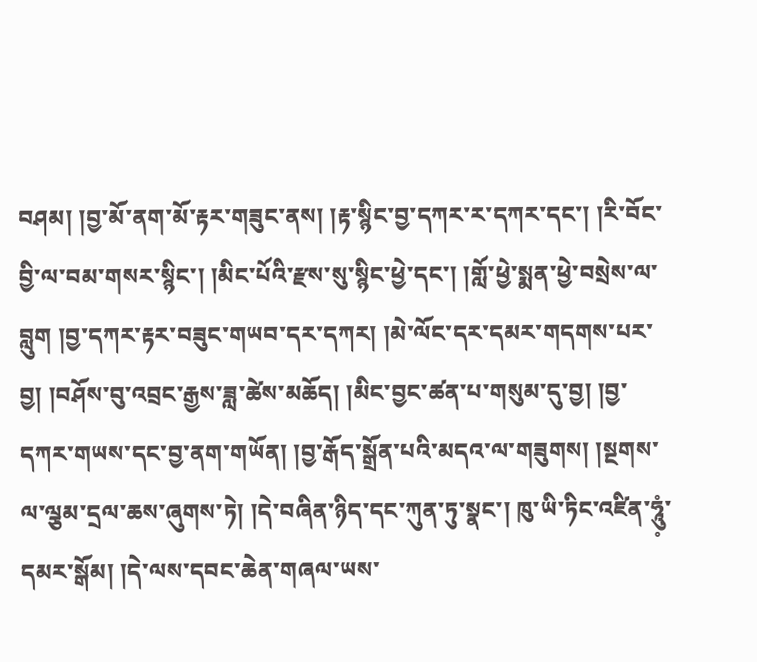བཤམ། །བྱ་མོ་ནག་མོ་རྟར་གཟུང་ནས། །རྟ་སྙིང་བྱ་དཀར་ར་དཀར་དང་། །རི་བོང་བྱི་ལ་བམ་གསར་སྙིང་། །མིང་པོའི་རྫས་སུ་སྙིང་ཕྱེ་དང་། །གློ་ཕྱེ་སྨན་ཕྱེ་བསྲེས་ལ་བླུག །བྱ་དཀར་རྟར་བཟུང་གཡབ་དར་དཀར། །མེ་ལོང་དར་དམར་གདགས་པར་བྱ། །བཤོས་བུ་འབྲང་རྒྱས་ཟླ་ཚེས་མཆོད། །མིང་བྱང་ཚན་པ་གསུམ་དུ་བྱ། །བྱ་དཀར་གཡས་དང་བྱ་ནག་གཡོན། །བྱ་རྒོད་སྒྲོན་པའི་མདའ་ལ་གཟུགས། །སྔགས་ལ་ལྕམ་དྲལ་ཆས་ཞུགས་ཏེ། །དེ་བཞིན་ཉིད་དང་ཀུན་ཏུ་སྣང་། ཁུ་ཡི་ཏིང་འཛིན་ཧཱུཾ༷་དམར་སྒོམ། །དེ་ལས་དབང་ཆེན་གཞལ་ཡས་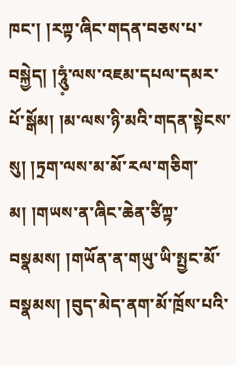ཁང་། །རཀྟ་ཞིང་གདན་བཅས་པ་བསྐྱེད། །ཧཱུཾ༷་ལས་འཇམ་དཔལ་དམར་པོ་སྒོམ། །མ་ལས་ཉི་མའི་གདན་སྟེངས་སུ། །ཏྲག་ལས་མ་མོ་རལ་གཅིག་མ། །གཡས་ན་ཞིང་ཆེན་ཙིཀྟ་བསྣམས། །གཡོན་ན་གཡུ་ཡི་སྤྱང་མོ་བསྣམས། །བུད་མེད་ནག་མོ་ཁྲོས་པའི་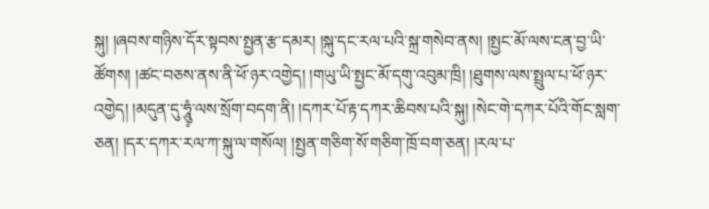སྐུ། །ཞབས་གཉིས་དོར་སྟབས་སྤྱན་རྩ་དམར། །སྐུ་དང་རལ་པའི་སྐྲ་གསེབ་ནས། །སྤྱང་མོ་ལས་ངན་བྱ་ཡི་ཚོགས། །ཚང་བཅས་ནས་ནི་ཕོ་ཉར་འགྱེད། །གཡུ་ཡི་སྤྱང་མོ་དགུ་འབུམ་ཁྲི། །ཐུགས་ལས་སྤྲུལ་པ་ཕོ་ཉར་འགྱེད། །མདུན་དུ་ཧཱུཾ༷་ལས་སྲོག་བདག་ནི། །དཀར་པོ་རྟ་དཀར་ཆིབས་པའི་སྐུ། །སེང་གེ་དཀར་པོའི་གོང་སླག་ཅན། །དར་དཀར་རལ་ཀ་སྐུ་ལ་གསོལ། །སྤྱན་གཅིག་སོ་གཅིག་ཁྲོ་བག་ཅན། །རལ་པ་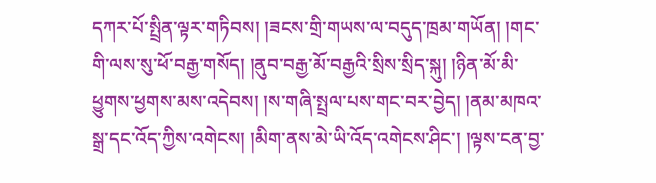དཀར་པོ་སྤྲིན་ལྟར་གཏིབས། །ཟངས་གྲི་གཡས་ལ་བདུད་ཁྲམ་གཡོན། །གང་གི་ལས་སུ་ཕོ་བརྒྱ་གསོད། །ནུབ་བརྒྱ་མོ་བརྒྱའི་སྲིས་སྲིད་སྐུ། །ཉིན་མོ་མི་ཕྱུགས་ཕྱགས་མས་འདེབས། །ས་གཞི་སྤྲལ་པས་གང་བར་བྱེད། །ནམ་མཁའ་སྒྲ་དང་འོད་ཀྱིས་འགེངས། །མིག་ནས་མེ་ཡི་འོད་འགེངས་ཤིང་། །ལྟས་ངན་བྱ་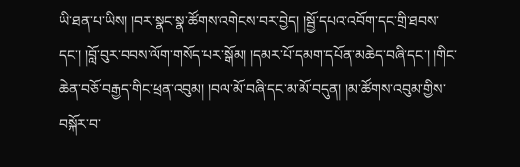ཡི་ཐན་པ་ཡིས། །བར་སྣང་སྣ་ཚོགས་འགེངས་བར་བྱེད། །སྦྱོ་དཔའ་འབོག་དང་གྲི་ཐབས་དང་། །བློ་བུར་བབས་ལོག་གསོད་པར་སྒོམ། །དམར་པོ་དམག་དཔོན་མཆེད་བཞི་དང་། །གིང་ཆེན་བཅོ་བརྒྱད་གིང་ཕྲན་འབུམ། །བལ་མོ་བཞི་དང་མ་མོ་བདུན། །མ་ཚོགས་འབུམ་གྱིས་བསྐོར་བ་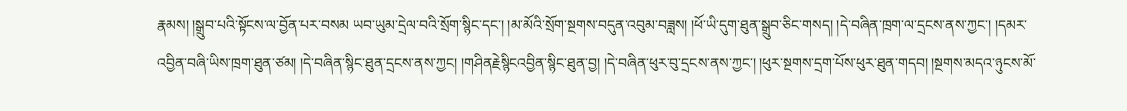རྣམས། །སྒྲུབ་པའི་སྟོངས་ལ་བྱོན་པར་བསམ ཡབ་ཡུམ་དྲེལ་བའི་སྲོག་སྙིང་དང་། །མ་མོའི་སྲོག་སྔགས་བདུན་འབུམ་བཟླས། །ཕོ་ཡི་དུག་ཐུན་སྒྲུབ་ཅིང་གསད། །དེ་བཞིན་ཁྲག་ལ་དྲངས་ནས་ཀྱང་། །དམར་འབྱིན་བཞི་ཡིས་ཁྲག་ཐུན་ཙམ། །དེ་བཞིན་སྙིང་ཐུན་དྲངས་ནས་ཀྱང། །གཤིནརྗེསྙིངའབྱིན་སྙིང་ཐུན་བྱ། །དེ་བཞིན་ཕུར་བུ་དྲངས་ནས་ཀྱང་། །ཕུར་སྔགས་དྲག་པོས་ཕུར་ཐུན་གདབ། །སྔགས་མདའ་ཉུངས་མོ་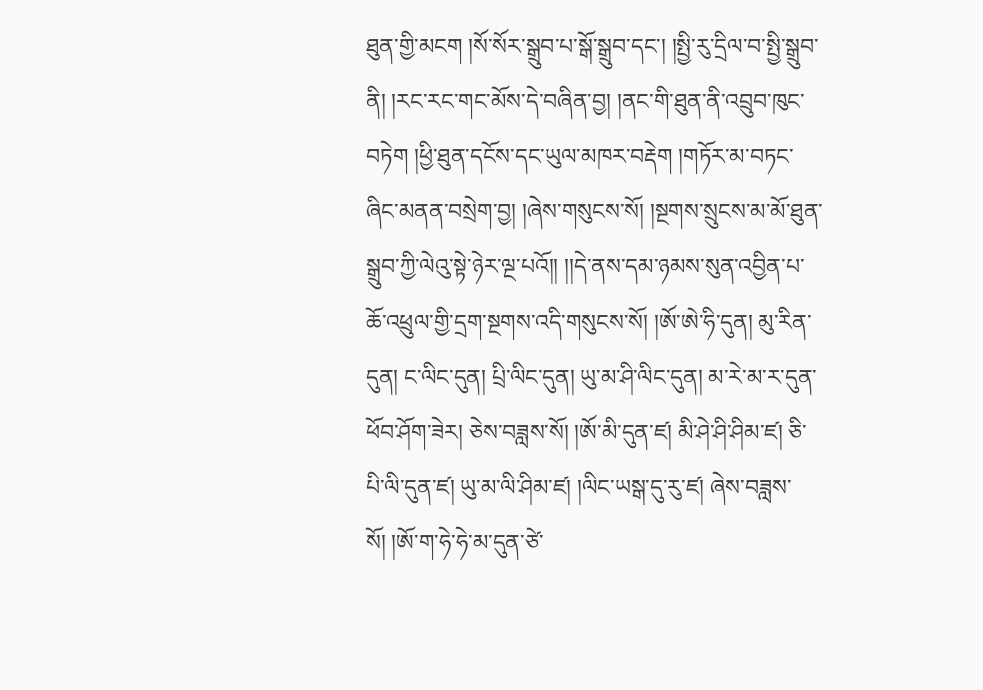ཐུན་གྱི་མངག །སོ་སོར་སྒྲུབ་པ་སྒོ་སྒྲུབ་དང་། །སྤྱི་རུ་དྲིལ་བ་སྤྱི་སྒྲུབ་ནི། །རང་རང་གང་མོས་དེ་བཞིན་བྱ། །ནང་གི་ཐུན་ནི་འབྲུབ་ཁུང་བཏེག །ཕྱི་ཐུན་དངོས་དང་ཡུལ་མཁར་བརྡེག །གཏོར་མ་བཏང་ཞིང་མནན་བསྲེག་བྱ། །ཞེས་གསུངས་སོ། །སྔགས་སྲུངས་མ་མོ་ཐུན་སྒྲུབ་ཀྱི་ལེའུ་སྟེ་ཉེར་ལྔ་པའོ།། །།དེ་ནས་དམ་ཉམས་སུན་འབྱིན་པ་ཆོ་འཕྲུལ་གྱི་དྲག་སྔགས་འདི་གསུངས་སོ། །ཨོ་ཨེ་ཧི་དུན། མུ་རིན་དུན། ང་ལིང་དུན། པྲི་ལིང་དུན། ཡུ་མ་ཤི་ལིང་དུན། མ་རེ་མ་ར་དུན་ཕོབ་ཤོག་ཟེར། ཅེས་བཟླས་སོ། །ཨོ་མི་དུན་ཛ། མི་ཤེ་ཤི་ཤིམ་ཛ། ཅི་པི་ལི་དུན་ཛ། ཡུ་མ་ལི་ཤིམ་ཛ། །ལིང་ཡསྒ་དུ་རུ་ཛ། ཞེས་བཟླས་སོ། །ཨོ་ག་ཧེ་ཧེ་མ་དུན་ཙེ་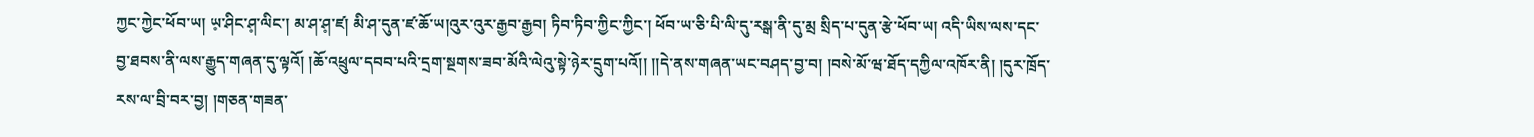ཀྱང་ཀྱེང་ཕོབ་ཡ། ཡ༷་ཤིང་ཤ༷་ལིང་། མ་ཤ་ཤ༷་ཛ། མི་ཤ་དུན་ཛ་ཆོ་ཡ།འུར་འུར་རྒྱབ་རྒྱབ། ཏིབ་ཏིབ་ཀྱིང་ཀྱིང་། ཕོབ་ཡ་ཅི་པི་ལི་དུ་རསྒ་ནི་དུ་མྲ སྲིད་པ་དུན་རྩེ་ཕོབ་ཡ། འདི་ཡིས་ལས་དང་བྱ་ཐབས་ནི་ལས་རྒྱུད་གཞན་དུ་ལྟའོ། །ཆོ་འཕྲུལ་དབབ་པའི་དྲག་སྔགས་ཟབ་མོའི་ལེའུ་སྟེ་ཉེར་དྲུག་པའོ།། །།དེ་ནས་གཞན་ཡང་བཤད་བྱ་བ། །བསེ་མོ་ཝ་ཐོད་དཀྱིལ་འཁོར་ནི། །དུར་ཁྲོད་རས་ལ་བྲི་བར་བྱ། །གཅན་གཟན་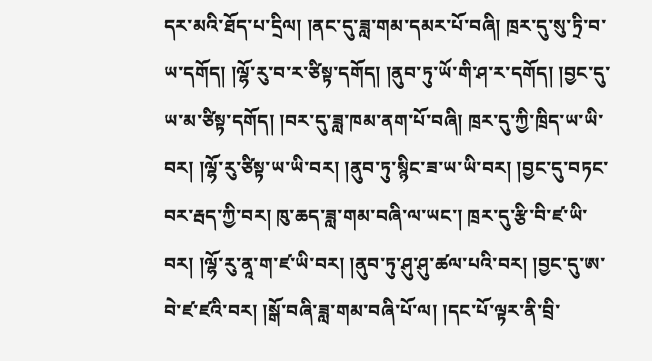དར་མའི་ཐོད་པ་དྲིལ། །ནང་དུ་ཟླ་གམ་དམར་པོ་བཞི། ཁྲར་དུ་སུ་ཏྲི་བ་ཡ་དགོད། །ལྷོ་རུ་བ་ར་ཙིསྟ་དགོད། །ནུབ་ཏུ་ཡོ་གི་ཤ་ར་དགོད། །བྱང་དུ་ཡ་མ་ཙིསྟ་དགོད། །བར་དུ་ཟླ་ཁམ་ནག་པོ་བཞི། ཁྲར་དུ་ཀྱི་ཁྲིད་ཡ་ཡི་བར། །ལྷོ་རུ་ཙིསྟ་ཡ་ཡི་བར། །ནུབ་ཏུ་སྙིང་ཟ་ཡ་ཡི་བར། །བྱང་དུ་བཏང་བར་རྦད་ཀྱི་བར། ཁུ་ཆད་ཟླ་གམ་བཞི་ལ་ཡང་། ཁྲར་དུ་རྩི་བི་ཛ་ཡི་བར། །ལྷོ་རུ་ནཱ་ག་ཛ་ཡི་བར། །ནུབ་ཏུ་ཤུ་ཤུ་ཚལ་པའི་བར། །བྱང་དུ་ཨ་བེ་ཛ་ཛའི་བར། །སྒོ་བཞི་ཟླ་གམ་བཞི་པོ་ལ། །དང་པོ་ལྟར་ནི་བྲི་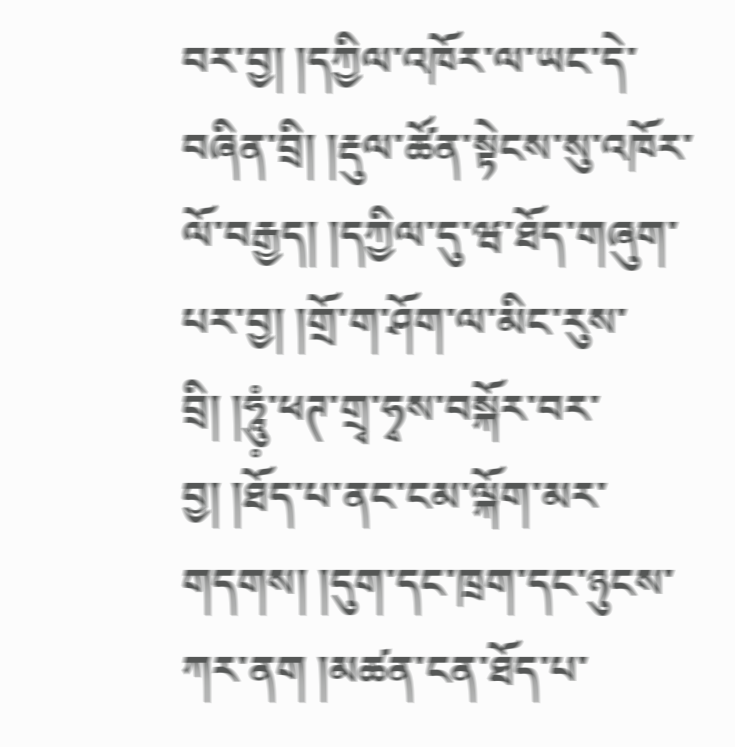བར་བྱ། །དཀྱིལ་འཁོར་ལ་ཡང་དེ་བཞིན་བྲི། །རྡུལ་ཚོན་སྟེངས་སུ་འཁོར་ལོ་བརྒྱད། །དཀྱིལ་དུ་ཝ་ཐོད་གཞུག་པར་བྱ། །གྲོ་ག་ཤོག་ལ་མིང་རུས་བྲི། །ཧཱུཾ༷་ཕཊ་གྲྭ་ཧྭས་བསྐོར་བར་བྱ། །ཐོད་པ་ནང་ངམ་ལྐོག་མར་གདགས། །དུག་དང་ཁྲག་དང་ཉུངས་ཀར་ནག །མཚན་ངན་ཐོད་པ་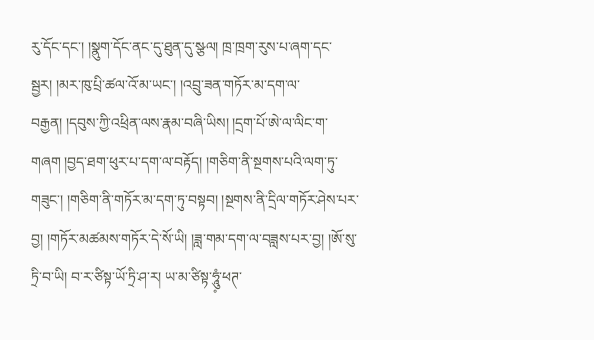རུ་དོང་དང་། །སྣུག་དོང་ནང་དུ་ཐུན་དུ་སྩལ། ཁྲ་ཁྲག་རུས་པ་ཞག་དང་སྦྱར། །མར་ཁུ་པྲི་ཚལ་འོ་མ་ཡང་། །འབྲུ་ཟན་གཏོར་མ་དག་ལ་བརྒྱན། །དབུས་ཀྱི་འཕྲིན་ལས་རྣམ་བཞི་ཡིས། །དྲག་པོ་ཨེ་ལ་ལིང་ག་གཞག །བྱད་ཐག་ཕུར་པ་དག་ལ་བརྟོད། །གཅིག་ནི་སྔགས་པའི་ལག་ཏུ་གཟུང་། །གཅིག་ནི་གཏོར་མ་དག་ཏུ་བསྟབ། །སྔགས་ནི་དྲིལ་གཏོར་ཤེས་པར་བྱ། །གཏོར་མཚམས་གཏོར་དེ་སོ་ཡི། །ཟླ་གམ་དག་ལ་བཟླས་པར་བྱ། །ཨོ་སུ་ཏྲི་བ་ཡི། བ་ར་ཙིསྟ་ཡོ་ཏྲི་ཤ་ར། ཡ་མ་ཙིསྟ་ཧཱུཾ༷་ཕཊ་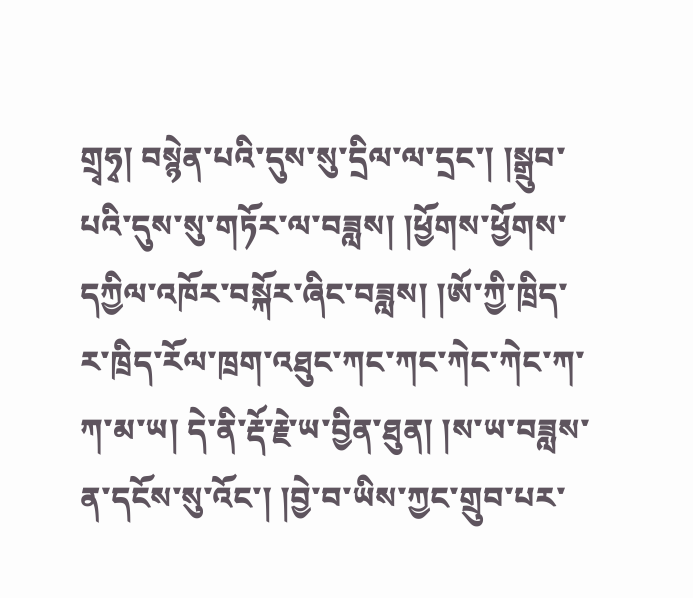གྲྭཧྭ། བསྙེན་པའི་དུས་སུ་དྲིལ་ལ་དྲང་། །སྒྲུབ་པའི་དུས་སུ་གཏོར་ལ་བཟླས། །ཕྱོགས་ཕྱོགས་དཀྱིལ་འཁོར་བསྐོར་ཞིང་བཟླས། །ཨོ་ཀྱི་ཁྲིད་ར་ཁྲིད་རོལ་ཁྲག་འཐུང་ཀང་ཀང་ཀེང་ཀེང་ཀ་ཀ་མ་ཡ། དེ་ནི་རྡོ་རྗེ་ཡ་བྱིན་ཐུན། །ས་ཡ་བཟླས་ན་དངོས་སུ་འོང་། །བྱེ་བ་ཡིས་ཀྱང་གྲུབ་པར་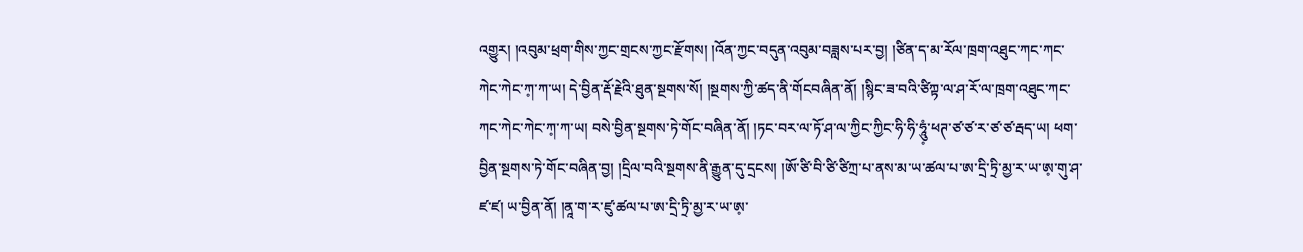འགྱུར། །འབུམ་ཕྲག་གིས་ཀྱང་གྲངས་ཀྱང་རྫོགས། །འོན་ཀྱང་བདུན་འབུམ་བཟླས་པར་བྱ། །ཙིན་ད་མ་རོལ་ཁྲག་འཐུང་ཀང་ཀང་ཀེང་ཀེང་ཀ༷་ཀ་ཡ། དེ་བྱིན་རྡོ་རྗེའི་ཐུན་སྔགས་སོ། །སྔགས་ཀྱི་ཚད་ནི་གོངབཞིན་ནོ། །སྙིང་ཟ་བའི་ཙིཀྟ་ལ་ཤ་རོ་ལ་ཁྲག་འཐུང་ཀང་ཀང་ཀེང་ཀེང་ཀ༷་ཀ་ཡ། བསེ་བྱིན་སྔགས་ཏེ་གོང་བཞིན་ནོ། །ཏང་བར་ལ་ཏོ་ཤ་ལ་ཀྱིང་ཀྱིང་ཧི་ཧི་ཧཱུཾ༷་ཕཊ་ཙ་ཙ་ར་ཙ་ཙ་རྦད་ཡ། ཕག་བྱིན་སྔགས་ཏེ་གོང་བཞིན་བྱ། །དྲིལ་བའི་སྔགས་ནི་རྒྱུན་དུ་དྲངས། །ཨོ་ཙི་བི་ཙི་ཙིཀྲ་པ་ནས་མ་ཡ་ཚལ་པ་ཨ་དྲི་ཏྲི་མྱ་ར་ཡ་ཨ༷་གུ་ཤ་ཛ་ཛ། ཡ་བྱིན་ནོ། །ནཱ་ག་ར་ཛུ་ཚལ་པ་ཨ་དྲི་ཏྲི་མྱ་ར་ཡ་ཨ༷་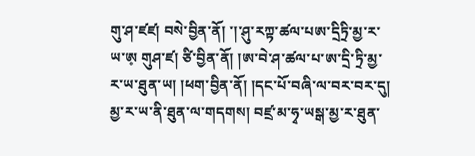གུ་ཤ་ཛཛ། བསེ་བྱིན་ནོ། ་།་ཤུ་རཀྟ་ཚལ་པཨ་དྲིཏྲི་མྱ་ར་ཡ་ཨ༷ གུཤ་ཛ། ཙི་བྱིན་ནོ། །ཨ་བེ་ཤ་ཚལ་པ་ཨ་དྲི་ཏྲི་མྱ་ར་ཡ་ཐུན་ཡ། །ཕག་བྱིན་ནོ། །དང་པོ་བཞི་ལ་བར་བར་དུ། མྱ་ར་ཡ་ནི་ཐུན་ལ་གདགས། བཛྲ་མ་ཧྭ་ཡསྒ་མྱ་ར་ཐུན་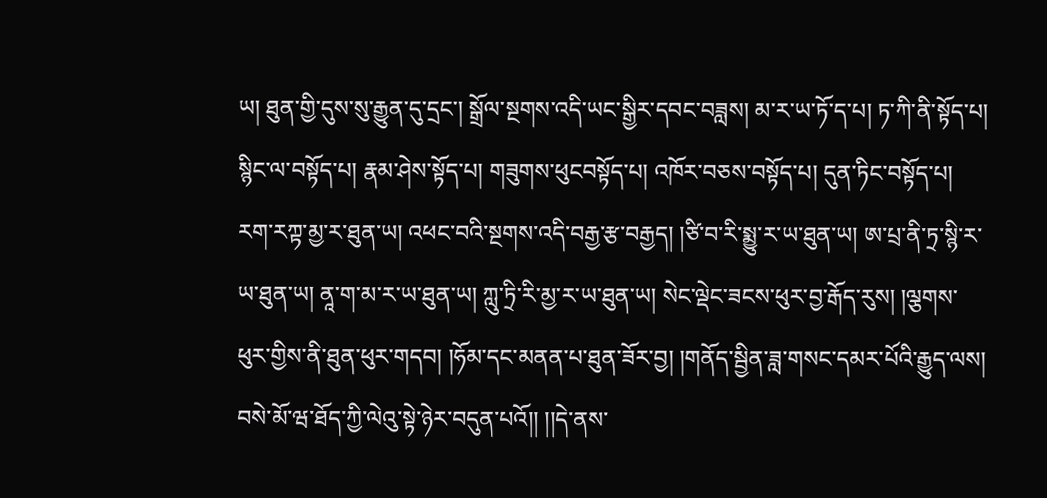ཡ། ཐུན་གྱི་དུས་སུ་རྒྱུན་དུ་དྲང་། སྒྲོལ་སྔགས་འདི་ཡང་སྒྱིར་དབང་བཟླས། མ་ར་ཡ་ཏོ་ད་པ། ཏ་ཀི་ནི་སྟོད་པ། སྙིང་ལ་བསྟོད་པ། རྣམ་ཤེས་སྟོད་པ། གཟུགས་ཕུངབསྟོད་པ། འཁོར་བཅས་བསྟོད་པ། དུན་ཏིང་བསྟོད་པ། རག་རཀྟ་མྱ་ར་ཐུན་ཡ། འཕང་བའི་སྔགས་འདི་བརྒྱ་རྩ་བརྒྱད། །ཙི་བ་རི་སྨྱུ་ར་ཡ་ཐུན་ཡ། ཨ་པྲ་ནི་ཏྲ་སྙི་ར་ཡ་ཐུན་ཡ། ནཱ་ག་མ་ར་ཡ་ཐུན་ཡ། ཀླུ་ཏྲི་རི་མྱ་ར་ཡ་ཐུན་ཡ། སེང་ལྡེང་ཟངས་ཕུར་བྱ་རྒོད་རུས། །ལྕགས་ཕུར་གྱིས་ནི་ཐུན་ཕུར་གདབ། །ཧོམ་དང་མནན་པ་ཐུན་ཟོར་བྱ། །གནོད་སྦྱིན་ཟླ་གསང་དམར་པོའི་རྒྱུད་ལས། བསེ་མོ་ཝ་ཐོད་ཀྱི་ལེའུ་སྟེ་ཉེར་བདུན་པའོ།། །།དེ་ནས་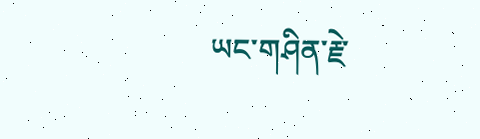ཡང་གཤིན་རྗེ་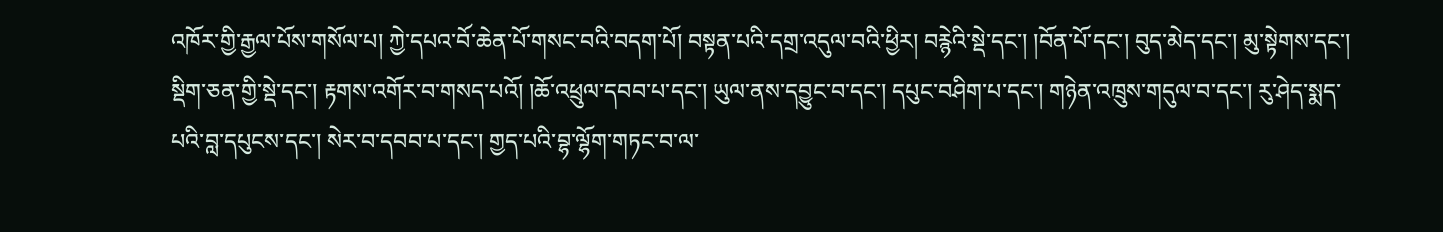འཁོར་གྱི་རྒྱལ་པོས་གསོལ་པ། ཀྱེ་དཔའ་བོ་ཆེན་པོ་གསང་བའི་བདག་པོ། བསྟན་པའི་དགྲ་འདུལ་བའི་ཕྱིར། བརྙེའི་སྡེ་དང་། །བོན་པོ་དང་། བུད་མེད་དང་། མུ་སྟེགས་དང་། སྡིག་ཅན་གྱི་སྡེ་དང་། རྟགས་འགོར་བ་གསད་པའོ། །ཆོ་འཕྲུལ་དབབ་པ་དང་། ཡུལ་ནས་དབྱུང་བ་དང་། དཔུང་བཤིག་པ་དང་། གཉེན་འཁྲུས་གདུལ་བ་དང་། རུ་ཤེད་སྨད་པའི་བླ་དཔུངས་དང་། སེར་བ་དབབ་པ་དང་། གྱད་པའི་བྷ་ལྷོག་གཏང་བ་ལ་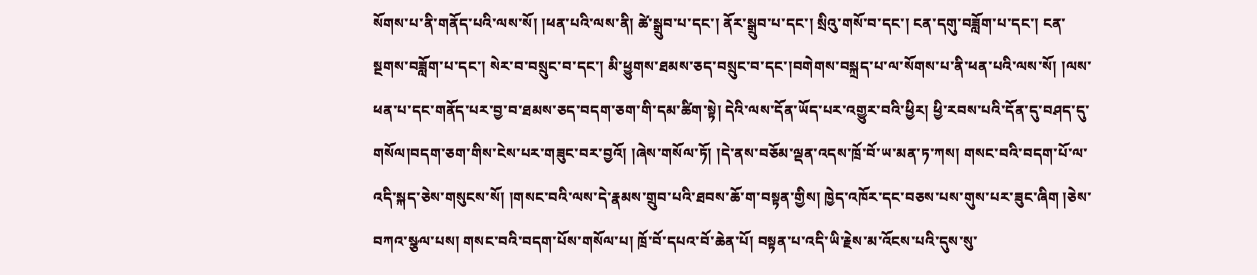སོགས་པ་ནི་གནོད་པའི་ལས་སོ། །ཕན་པའི་ལས་ནི། ཚེ་སྒྲུབ་པ་དང་། ནོར་སྒྲུབ་པ་དང་། སྲིའུ་གསོ་བ་དང་། ངན་དགུ་བཟློག་པ་དང་། ངན་སྔགས་བཟློག་པ་དང་། སེར་བ་བསྲུང་བ་དང་། མི་ཕྱུགས་ཐམས་ཅད་བསྲུང་བ་དང་།བགེགས་བསྐྲད་པ་ལ་སོགས་པ་ནི་ཕན་པའི་ལས་སོ། །ལས་ཕན་པ་དང་གནོད་པར་བྱ་བ་ཐམས་ཅད་བདག་ཅག་གི་དམ་ཚིག་སྟེ། དེའི་ལས་དོན་ཡོད་པར་འགྱུར་བའི་ཕྱིར། ཕྱི་རབས་པའི་དོན་དུ་བཤད་དུ་གསོལ།བདག་ཅག་གིས་ངེས་པར་གཟུང་བར་བྱའོ། །ཞེས་གསོལ་ཏོ། །དེ་ནས་བཅོམ་ལྡན་འདས་ཁྲོ་བོ་ཡ་མན་ཏ་ཀས། གསང་བའི་བདག་པོ་ལ་འདི་སྐད་ཅེས་གསུངས་སོ། །གསང་བའི་ལས་དེ་རྣམས་གྲུབ་པའི་ཐབས་ཆོ་ག་བསྟན་གྱིས། ཁྱེད་འཁོར་དང་བཅས་པས་གུས་པར་ཟུང་ཞིག །ཅེས་བཀའ་སྩལ་པས། གསང་བའི་བདག་པོས་གསོལ་པ། ཁྲོ་བོ་དཔའ་བོ་ཆེན་པོ། བསྟན་པ་འདི་ཡི་རྗེས་མ་འོངས་པའི་དུས་སུ་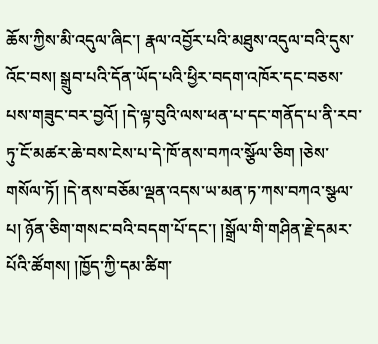ཆོས་ཀྱིས་མི་འདུལ་ཞིང་། རྣལ་འབྱོར་པའི་མཐུས་འདུལ་བའི་དུས་འོང་བས། སྒྲུབ་པའི་དོན་ཡོད་པའི་ཕྱིར་བདག་འཁོར་དང་བཅས་པས་གཟུང་བར་བྱའོ། །དེ་ལྟ་བུའི་ལས་ཕན་པ་དང་གནོད་པ་ནི་རབ་ཏུ་ངོ་མཚར་ཆེ་བས་ངེས་པ་དེ་ཁོ་ནས་བཀའ་སྩོལ་ཅིག །ཅེས་གསོལ་ཏོ། །དེ་ནས་བཅོམ་ལྡན་འདས་ཡ་མན་ཏ་ཀས་བཀའ་སྩལ་པ། ཉོན་ཅིག་གསང་བའི་བདག་པོ་དང་། །སྒྲོལ་གི་གཤིན་རྗེ་དམར་པོའི་ཚོགས། །ཁྱོད་ཀྱི་དམ་ཚིག་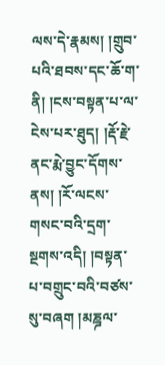ལས་དེ་རྣམས། །གྲུབ་པའི་ཐབས་དང་ཆོ་ག་ནི། །ངས་བསྟན་པ་ལ་ངེས་པར་ཐུད། །རྡོ་རྗེ་ནང་རྨེ་བྱུང་དོགས་ནས། །རོ་ལངས་གསང་བའི་དྲག་སྔགས་འདི། །བསྟན་པ་བགྲུང་བའི་བཙས་སུ་བཞག །མཎྜལ་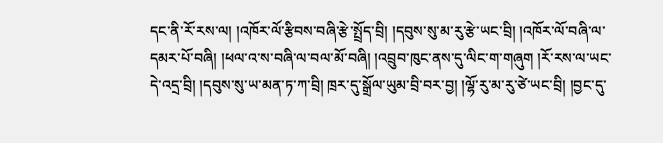དང་ནི་རོ་རས་ལ། །འཁོར་ལོ་རྩིབས་བཞི་རྩེ་སྤྲོད་བྲི། །དབུས་སུ་མ་རུ་རྩེ་ཡང་བྲི། །འཁོར་ལོ་བཞི་ལ་དམར་པོ་བཞི། །ཕལ་འ་ས་བཞི་ལ་བལ་མོ་བཞི། །འབྲུབ་ཁུང་ནས་དུ་ལིང་ག་གཞུག །རོ་རས་ལ་ཡང་དེ་འདྲ་བྲི། །དབུས་སུ་ཡ་མན་ཏ་ཀ་བྲི། ཁྲར་དུ་སྒྲོལ་ཡུམ་བྲི་བར་བྱ། །ལྷོ་རུ་མ་རུ་ཙེ་ཡང་བྲི། །བྱང་དུ་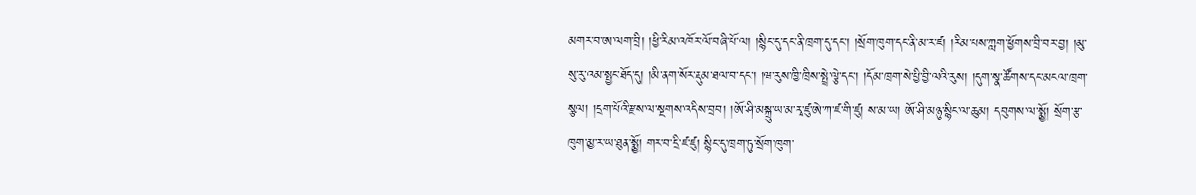མགར་བ་ཨ་ལག་བྲི། །ཕྱི་རིམ་འཁོར་ལོ་བཞི་པོ་ལ། །སྙིང་དུ་དང་ནི་ཁྲག་དུ་དང་། །སྲོག་ཁུག་དང་ནི་མ་ར་ཛ། །རིམ་པས་ཀླག་ཕྱོགས་བྲི་བར་བྱ། །མུ་སུ་རུ་འམ་སྤྱང་ཐོད་དུ། །མི་ནག་སོར་རྡུམ་ཐལ་བ་དང་། །ཝ་རུས་ཁྱི་ཁྲིས་སྤྲེ་ལྕེ་དང་། །དོམ་ཁྲག་སེ་པྱི་བྱི་ལའི་རུས། །དུག་སྣ་ཚོགས་དང་མངལ་ཁྲག་སྩལ། །དྲག་པོའི་རྫས་ལ་སྔགས་འདིས་བྲབ། །ཨོ་ཤི་མསྐྲུ་ཡ་མ་རྭ་ཛུ་ཨེ་ཀ་ཛ་གི་ཛུ། ས་མ་ཡ། ཨོ་ཤི་མཉུ་སྙིང་ལ་ཆུམ། དབུགས་ལ་སྨྱོ། སྲོག་རྩ་ཁུག་མྱ་ར་ཡ་ཐུན་སྨྱོ། གར་བ་དྲི་ཛ་ཛུ། སྙིང་དུ་ཁྲག་ཏུ་སྲོག་ཁུག་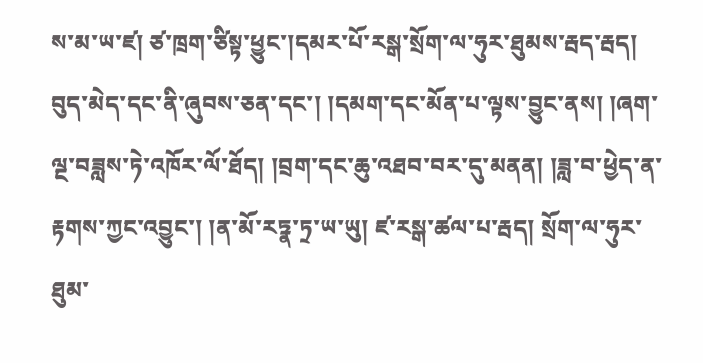ས་མ་ཡ་ཛ། ཙ་ཁྲག་ཙིསྟ་ཕྱུང་།དམར་པོ་རསྒ་སྲོག་ལ་ཧུར་ཐུམས་རྦད་རྦད། བུད་མེད་དང་ནི་ཞུབས་ཅན་དང་། །དམག་དང་མོན་པ་ལྟས་བྱུང་ནས། །ཞག་ལྔ་བཟླས་ཏེ་འཁོར་ལོ་ཐོད། །བྲག་དང་ཆུ་འཐབ་བར་དུ་མནན། །ཟླ་བ་ཕྱེད་ན་རྟགས་ཀྱང་འབྱུང་། །ན་མོ་རཏྣ་ཏྲ་ཡ་ཡུ། ཛ་རསྒ་ཚལ་པ་རྦད། སྲོག་ལ་ཧུར་ཐུམ་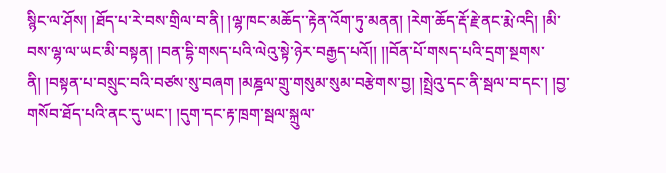སྙིང་ལ་ཤོས། །ཐོད་པ་རེ་བས་གྲིལ་བ་ནི། །ལྷ་ཁང་མཆོད་་རྟེན་འོག་ཏུ་མནན། །རེག་ཆོད་རྡོ་རྗེ་ནང་རྨེ་འདི། །མི་བས་ལྷ་ལ་ཡང་མི་བསྟན། །བན་དྷི་གསད་པའི་ལེའུ་སྟེ་ཉེར་བརྒྱད་པའོ།། །།བོན་པོ་གསད་པའི་དྲག་སྔགས་ནི། །བསྟན་པ་བསྲུང་བའི་བཙས་སུ་བཞག །མཎྜལ་གྲུ་གསུམ་སུམ་བརྩེགས་བྱ། །སྤྲེའུ་དང་ནི་སྦལ་བ་དང་། །བྱ་གསོབ་ཐོད་པའི་ནང་དུ་ཡང་། །དུག་དང་རྟ་ཁྲག་སྦལ་སྐྲུལ་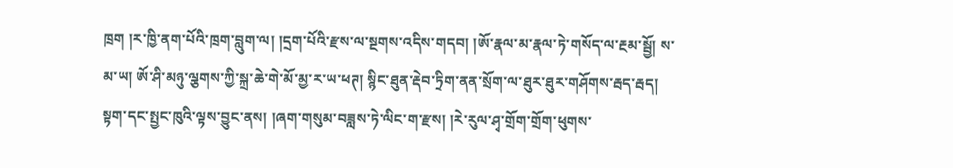ཁྲག །ར་ཁྱི་ནག་པོའི་ཁྲག་བླུག་ལ། །དྲག་པོའི་རྫས་ལ་སྔགས་འདིས་གདབ། །ཨོ་རྣལ་མ་རྣལ་ཏེ་གསོད་ལ་རྔམ་སྦྱོ། ས་མ་ཡ། ཨོ་ཤི་མཉུ་ལྕགས་ཀྱི་སྐྲ་ཆེ་གེ་མོ་མྱ་ར་ཡ་ཕཊ། སྙིང་ཐུན་རྡེབ་ཏྲིག་ནན་སྲོག་ལ་ཐུར་ཐུར་གཤོགས་རྦད་རྦད། སྟག་དང་སྤྱང་ཁུའི་ལྟས་བྱུང་ནས། །ཞག་གསུམ་བཟླས་ཏེ་ལིང་ག་རྫས། །རེ་རུལ་ཤྭ་གྲོག་གྲོག་ཕུགས་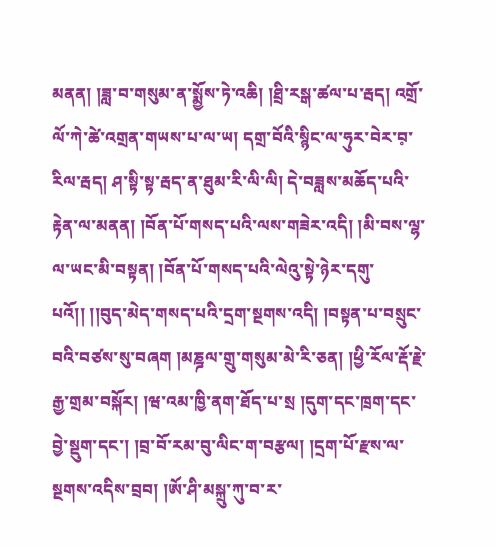མནན། །ཟླ་བ་གསུམ་ན་སྨྱོས་ཏེ་འཆི། །ཐྲི་རསྒ་ཚལ་པ་རྦད། འགྲོ་ལོ་ཀེ་ཚེ་འགྲན་གཡས་པ་ལ་ཡ། དགྲ་བོའི་སྙིང་ལ་ཧུར་བེར་བ༷་རིལ་རྦད། ཤ་སྟི་སྟ་རྦད་ན་ཐུམ་རི་ལི་ལི། དེ་བཟླས་མཆོད་པའི་རྟེན་ལ་མནན། །བོན་པོ་གསད་པའི་ལས་གཟེར་འདི། །མི་བས་ལྷ་ལ་ཡང་མི་བསྟན། །བོན་པོ་གསད་པའི་ལེའུ་སྟེ་ཉེར་དགུ་པའོ།། །།བུད་མེད་གསད་པའི་དྲག་སྔགས་འདི། །བསྟན་པ་བསྲུང་བའི་བཙས་སུ་བཞག །མཎྜལ་གྲུ་གསུམ་མེ་རི་ཅན། །ཕྱི་རོལ་རྡོ་རྗེ་རྒྱ་གྲམ་བསྐོར། །ཝ་འམ་ཁྱི་ནག་ཐོད་པ་སྲ །དུག་དང་ཁྲག་དང་བྱེ་སྡུག་དང་། །བྲ་བོ་རམ་བུ་ལིང་ག་བརྩལ། །དྲག་པོ་རྫས་ལ་སྔགས་འདིས་བྲབ། །ཨོ་ཤི་མསྐྲུ་ཀུ་བ་ར་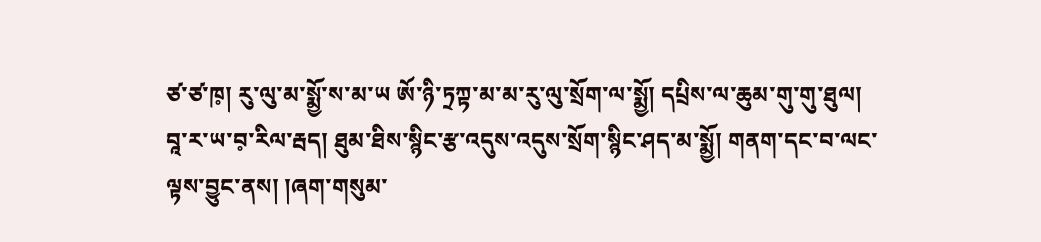ཙ་ཙ་ཁ༷། རུ་ལུ་མ་སྨྱོ་ས་མ་ཡ ཨོ་ཉི་ཏྲཀྟ་མ་མ་རུ་ལུ་སྲོག་ལ་སྨྱོ། དཔྲིས་ལ་ཆུམ་གུ་གུ་ཐུལ། བཱ་ར་ཡ་བ༷་རིལ་རྦད། ཐུམ་ཐིས་སྙིང་རྩ་འདུས་འདུས་སྲོག་སྙིང་ཤད་མ་སྨྱོ། གནག་དང་བ་ལང་ལྟས་བྱུང་ནས། །ཞག་གསུམ་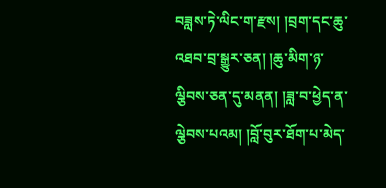བཟླས་ཏེ་ལིང་ག་རྫས། །བྲག་དང་ཆུ་འཐབ་བྲ་སྒྱུར་ཅན། །ཆུ་མིག་ཉ་ལྕིབས་ཅན་དུ་མནན། །ཟླ་བ་ཕྱེད་ན་ལྕེབས་པའམ། །བློ་བུར་ཐོག་པ་མེད་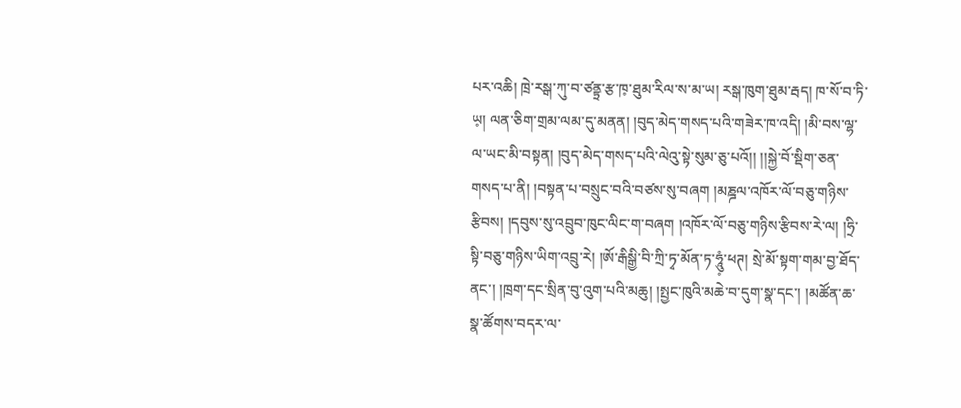པར་འཆི། ཁྲེ་རསྒ་ཀུ་བ་ཙནྟྲ་རྩ་ཁ༷་ཐུམ་རིལ་ས་མ་ཡ། རསྒ་ཁུག་ཐུམ་རྦད། ཁ་སོ་བ་ཏི་ཡ༷། ལན་ཅིག་གྲམ་ལམ་དུ་མནན། །བུད་མེད་གསད་པའི་གཟེར་ཁ་འདི། །མི་བས་ལྷ་ལ་ཡང་མི་བསྟན། །བུད་མེད་གསད་པའི་ལེའུ་སྟེ་སུམ་ཅུ་པའོ།། །།སྐྱེ་བོ་སྡིག་ཅན་གསད་པ་ནི། །བསྟན་པ་བསྲུང་བའི་བཙས་སུ་བཞག །མཎྜལ་འཁོར་ལོ་བཅུ་གཉིས་རྩིབས། །དབུས་སུ་འབྲུབ་ཁུང་ལིང་ག་བཞག །འཁོར་ལོ་བཅུ་གཉིས་རྩིབས་རེ་ལ། །ཧྲི་སྟི་བཅུ་གཉིས་ཡིག་འབྲུ་རེ། །ཨོ་རྒིསྒྱི་བི་ཀྲི་ཏྭ་མོན་ཏ་ཧཱུཾ༷་ཕཊ། སྲེ་མོ་སྟག་གམ་བྱ་ཐོད་ནང་། །ཁྲག་དང་སྲིན་བུ་འུག་པའི་མཆུ། །སྤྱང་ཁུའི་མཆེ་བ་དུག་སྣ་དང་། །མཚོན་ཆ་སྣ་ཚོགས་བདར་ལ་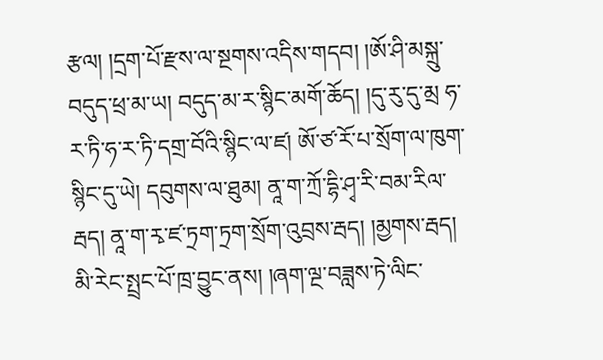རྩལ། །དྲག་པོ་རྫས་ལ་སྔགས་འདིས་གདབ། །ཨོ་ཤི་མསྐྲུ་བདུད་ཕྲ་མ་ཡ། བདུད་མ་ར་སྙིང་མགོ་ཆོད། །དུ་རུ་དུ་མྲ ཧ་ར་ཏི་ཧ་ར་ཏི་དགྲ་བོའི་སྙིང་ལ་ཛ། ཨོ་ཙ་རོ་པ་སྲོག་ལ་ཁུག་སྙིང་དུ་ཡེ། དབུགས་ལ་ཐུམ། ནཱ་ག་ཀྲོ་དྷི་ཤྭ་རི་བམ་རིལ་རྦད། ནཱ་ག་རྭ་ཛ་ཏྲག་ཏྲག་སྲོག་འུབྲས་རྦད། །མྱགས་རྦད། མི་རེང་སྤྲང་པོ་ཁྲ་བྱུང་ནས། །ཞག་ལྔ་བཟླས་ཏེ་ལིང་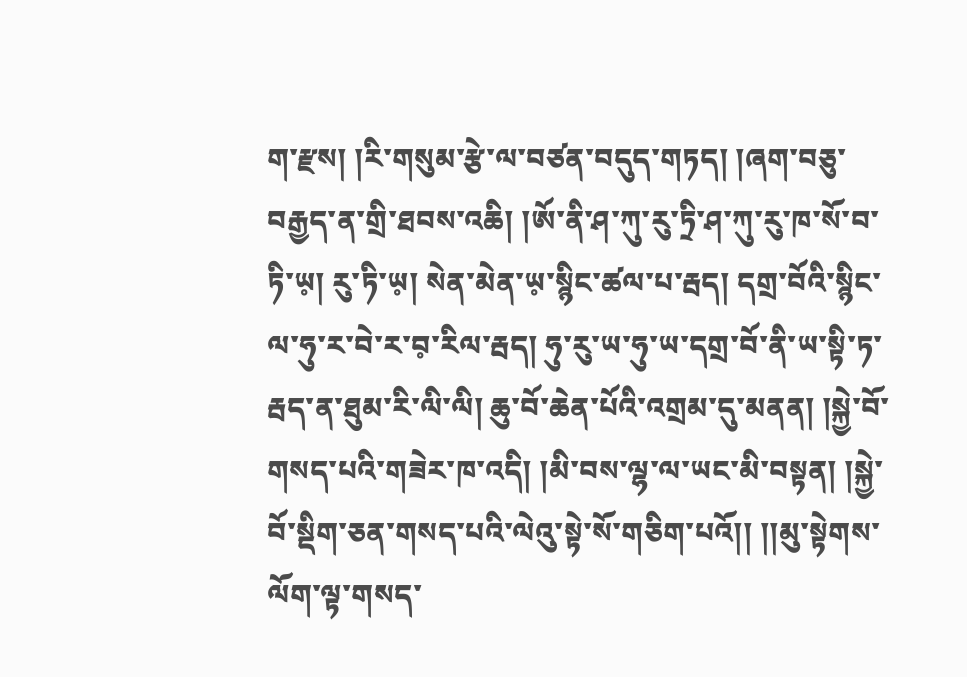ག་རྫས། །རི་གསུམ་རྩེ་ལ་བཙན་བདུད་གཏད། །ཞག་བཅུ་བརྒྱད་ན་གྲི་ཐབས་འཆི། །ཨོ་ནི་ཤ་ཀུ་རུ་ཏྲི་ཤ་ཀུ་རུ་ཁ་སོ་བ་ཏི་ཡ༷། རུ་ཏི་ཡ༷། སེན་མེན་ཡ༷་སྙིང་ཚལ་པ་རྦད། དགྲ་བོའི་སྙིང་ལ་ཧུ་ར་བེ་ར་བ༷་རིལ་རྦད། ཧུ་རུ་ཡ་ཧུ་ཡ་དགྲ་བོ་ནི་ཡ་སྟི་ཏ་རྦད་ན་ཐུམ་རི་ལི་ལི། ཆུ་བོ་ཆེན་པོའི་འགྲམ་དུ་མནན། །སྐྱེ་བོ་གསད་པའི་གཟེར་ཁ་འདི། །མི་བས་ལྷ་ལ་ཡང་མི་བསྟན། །སྐྱེ་བོ་སྡིག་ཅན་གསད་པའི་ལེའུ་སྟེ་སོ་གཅིག་པའོ།། །།མུ་སྟེགས་ལོག་ལྟ་གསད་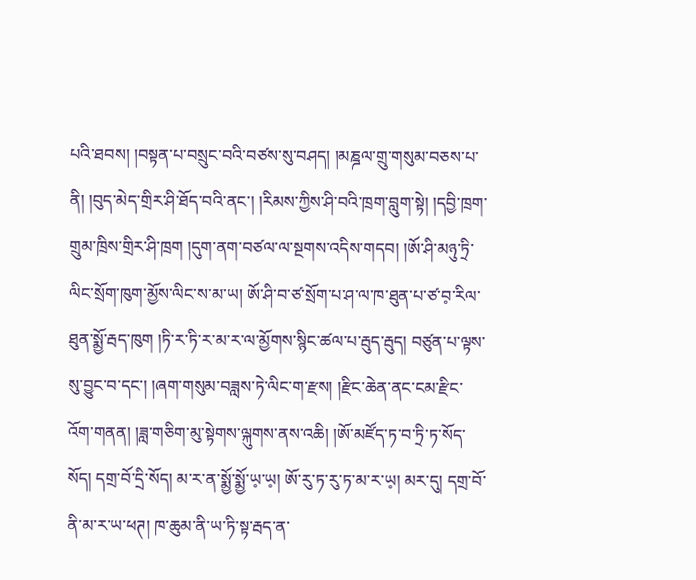པའི་ཐབས། །བསྟན་པ་བསྲུང་བའི་བཙས་སུ་བཤད། །མཎྜལ་གྲུ་གསུམ་བཅས་པ་ནི། །བུད་མེད་གྲིར་ཤི་ཐོད་བའི་ནང་། །རིམས་ཀྱིས་ཤི་བའི་ཁྲག་བླུག་སྟེ། །དབྱི་ཁྲག་གྲུམ་ཁྲིས་གྲིར་ཤི་ཁྲག །དུག་ནག་བཙལ་ལ་སྔགས་འདིས་གདབ། །ཨོ་ཤི་མཉུ་ཏྲི་ལིང་སྲོག་ཁུག་མྱོས་ལིང་ས་མ་ཡ། ཨོ་ཤི་བ་ཙ་སྲོག་པ་ཤ་ལ་ཁ་ཐུན་པ་ཙ་བ༷་རིལ་ཐུན་སྨྱོ་རྦད་ཁུག །ཏི་ར་ཏི་ར་མ་ར་ལ་མྱོགས་སྙིང་ཚལ་པ་རྦུད་རྦུད། བཙུན་པ་ལྟས་སུ་བྱུང་བ་དང་། །ཞག་གསུམ་བཟླས་ཏེ་ལིང་ག་རྫས། །རྫིང་ཆེན་ནང་ངམ་རྫིང་འོག་གནན། །ཟླ་གཅིག་མུ་སྟེགས་ལྐུགས་ནས་འཆི། །ཨོ་མཛོད་ཏ་བ་ཏྲི་ཏ་སོད་སོད། དགྲ་བོ་དྲི་སོད། མ་ར་ན་སྨྱོ་སྨྱོ་ཡ༷་ཡ༷། ཨོ་རུ་ཏ་རུ་ཏ་མ་ར་ཡ༷། མར་དུ། དགྲ་བོ་ནི་མ་ར་ཡ་ཕཊ། ཁ་ཆུམ་ནི་ཡ་ཏི་སྟ་རྦད་ན་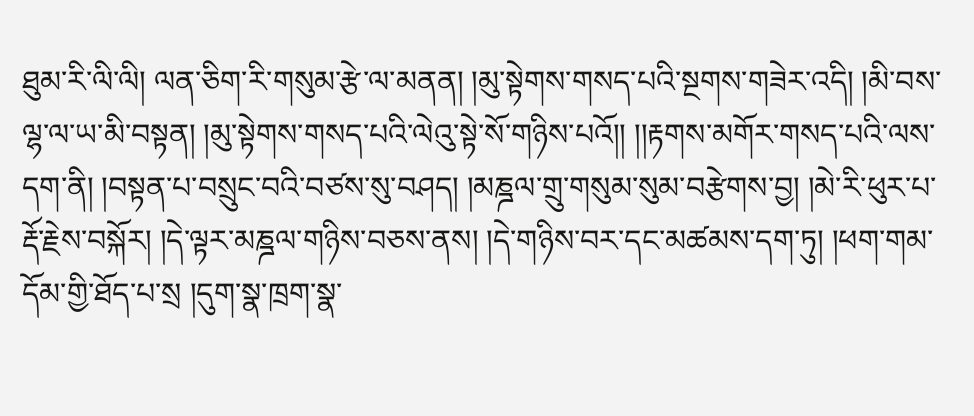ཐུམ་རི་ལི་ལི། ལན་ཅིག་རི་གསུམ་རྩེ་ལ་མནན། །མུ་སྟེགས་གསད་པའི་སྔགས་གཟེར་འདི། །མི་བས་ལྷ་ལ་ཡ་མི་བསྟན། །མུ་སྟེགས་གསད་པའི་ལེའུ་སྟེ་སོ་གཉིས་པའོ།། །།རྟགས་མགོར་གསད་པའི་ལས་དག་ནི། །བསྟན་པ་བསྲུང་བའི་བཙས་སུ་བཤད། །མཎྜལ་གྲུ་གསུམ་སུམ་བརྩེགས་བྱ། །མེ་རི་ཕུར་པ་རྡོ་རྗེས་བསྐོར། །དེ་ལྟར་མཎྜལ་གཉིས་བཅས་ནས། །དེ་གཉིས་བར་དང་མཚམས་དག་ཏུ། །ཕག་གམ་དོམ་གྱི་ཐོད་པ་སྲ །དུག་སྣ་ཁྲག་སྣ་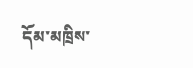དོམ་མཁྲིས་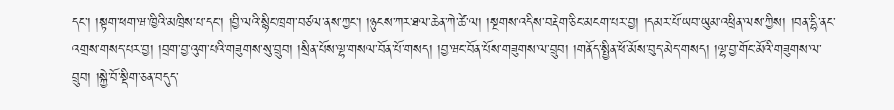དང་། །སྟག་ཕག་ཝ་ཁྱིའི་མཁྲིས་པ་དང་། །བྱི་ལའི་སྙིང་ཁྲག་བཙལ་ནས་ཀྱང་། །ཉུངས་ཀར་ཐལ་ཆེན་ཀེ་ཚེ་ལ། །སྔགས་འདིས་བརྡེག་ཅིང་མངག་པར་བྱ། །དམར་པོ་ཡབ་ཡུམ་འཕྲིན་ལས་ཀྱིས། །བན་དྷི་ནང་འགྲས་གསད་པར་བྱ། །བྲག་བྱ་འུག་པའི་གཟུགས་སུ་བྲུབ། །སྲིན་པོས་ལྷ་གསལ་བོན་པོ་གསད། །བྱ་ཝང་བོན་པོས་གཟུགས་ལ་བྲུབ། །གནོད་སྤྱིན་ཕོ་མོས་བུད་མེད་གསད། །ལྷ་བྱ་གོང་མོའི་གཟུགས་ལ་བྲུབ། །སྐྱེ་བོ་སྡིག་ཅན་བདུད་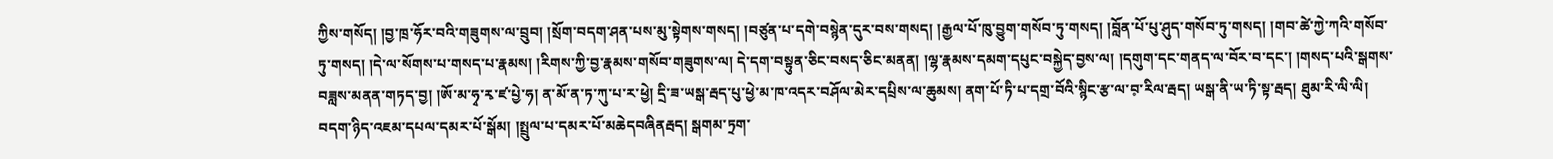ཀྱིས་གསོད། །བྱ་ཁྲ་ཧོར་བའི་གཟུགས་ལ་བྲུབ། །སྲོག་བདག་ཤན་པས་མུ་སྟེགས་གསད། །བཙུན་པ་དགེ་བསྙེན་དུར་བས་གསད། །རྒྱལ་པོ་ཁུ་བྱུག་གསོབ་ཏུ་གསད། །བློན་པོ་པུ་ཤུད་གསོབ་ཏུ་གསད། །གབ་ཚེ་ཀྱེ་ཀའི་གསོབ་ཏུ་གསད། །དེ་ལ་སོགས་པ་གསད་པ་རྣམས། །རིགས་ཀྱི་བྱ་རྣམས་གསོབ་གཟུགས་ལ། དེ་དག་བསྟུན་ཅིང་བསད་ཅིང་མནན། །ལྷ་རྣམས་དམག་དཔུང་བསྐྱེད་བྱས་ལ། །དགུག་དང་གནད་ལ་བོར་བ་དང་། །གསད་པའི་སྒགས་བཟླས་མནན་གཏད་བྱ། །ཨོ་མ་ཧྭ་རྭ་ཛ་པྱེ་ཧ། ན་མོ་ན་ཏ་ཀུ་པ་ར་ཕྱེ། དྲི་ཟ་ཡསྒ་རྦད་པུ་ཕྱེ་མ་ཁ་འདར་བཤོལ་མེར་དཔྲིས་ལ་ཆུམས། ནག་པོ་ཏི་པ་དགྲ་བོའི་སྙིང་རྩ་ལ་བ༷་རིལ་རྦད། ཡསྒ་ནི་ཡ་ཏི་སྟ་རྦད། ཐུམ་རི་ལི་ལི། བདག་ཉིད་འཇམ་དཔལ་དམར་པོ་སྒོམ། །སྤྲུལ་པ་དམར་པོ་མཆེདབཞིནརྦད། སྒགམ་ཏྲག་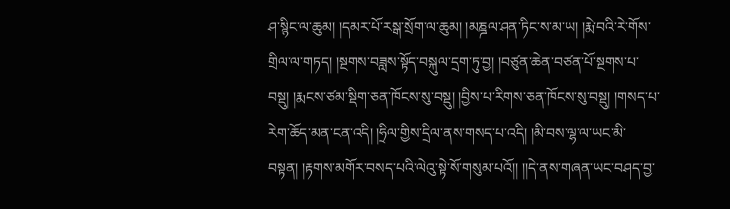ཤ་སྙིང་ལ་ཆུམ། །དམར་པོ་རསྒ་སྲོག་ལ་ཆུམ། །མཎྜལ་ཤན་ཏིང་ས་མ་ཡ། །རྨེ་བའི་རེ་གོས་གྲིལ་ལ་གཏད། །སྔགས་བཟླས་སྟོད་བསྐུལ་དྲག་ཏུ་བྱ། །བཙུན་ཆེན་བཙན་པོ་སྔགས་པ་བསྡུ། །རྨངས་ཙམ་སྡིག་ཅན་ཁོངས་སུ་བསྡུ། །བྱིས་པ་རིགས་ཅན་ཁོངས་སུ་བསྡུ། །གསད་པ་རེག་ཆོད་མན་ངན་འདི། །ཧྲིལ་གྱིས་དྲིལ་ནས་གསད་པ་འདི། །མི་བས་ལྷ་ལ་ཡང་མི་བསྟན། །རྟགས་མགོར་བསད་པའི་ལེའུ་སྟེ་སོ་གསུམ་པའོ།། །།དེ་ནས་གཞན་ཡང་བཤད་བྱ་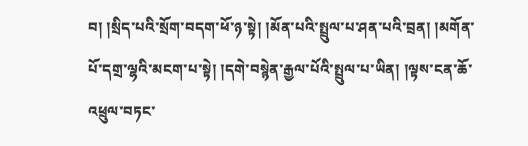བ། །སྲིད་པའི་སྲོག་བདག་ཕོ་ཉ་སྟེ། །མོན་པའི་སྤྲུལ་པ་ཤན་པའི་བྲན། །མགོན་པོ་དགྲ་ལྷའི་མངག་པ་སྟེ། །དགེ་བསྙེན་རྒྱལ་པོའི་སྤྲུལ་པ་ཡིན། །ལྟས་ངན་ཆོ་འཕྲུལ་བཏང་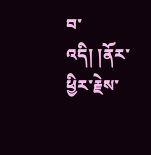བ་འདི། །ནོར་ཕྱིར་རྗེས་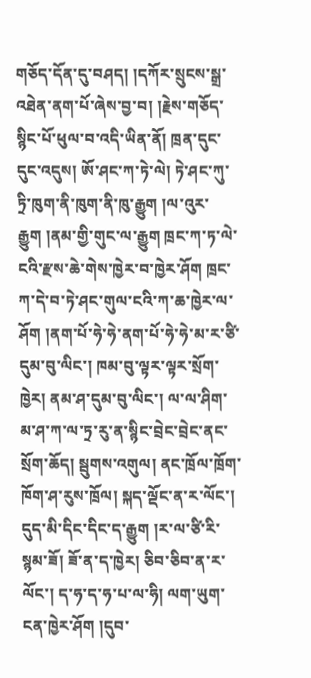གཅོད་དོན་དུ་བཤད། །དཀོར་སྲུངས་སྒྲ་འཐེན་ནག་པོ་ཞེས་བྱ་བ། །རྗེས་གཅོད་སྙིང་པོ་ཕུལ་བ་འདི་ཡིན་ནོ། ཁྲན་དུང་དུང་འདུས། ཨོ་ཤང་ཀ་ཏེ་ལེ། ཏེ་ཤང་ཀུ་ཏྲི་ཁུག་ནི་ཁུག་ནི་ཁུ་རྒྱུག །ལ་འུར་རྒྱུག །ནམ་གྱི་གུང་ལ་རྒྱུག ཁྲང་ཀ་ཏ་ལེ་ངའི་རྫས་ཆེ་གེས་ཁྱེར་བ་ཁྱེར་ཤོག ཁྲང་ཀ་དེ་བ་ཏེ་ཤང་གུལ་ངའི་ཀ་ཆ་ཁྱེར་ལ་ཤོག །ནག་པོ་ཧེ་ཧེ་ནག་པོ་ཧེ་ཧེ་མ་ར་ཙི་དུམ་བུ་ལིང་། ཁམ་བུ་ལྟར་ལྟར་སྲོག་ཁྱེར། ནམ་ཤ་དུམ་བུ་ལིང་། ལ་ལ་ཤིག་མ་ཤ་ཀ་ལ་ཏྲ་རུ་ན་སྙིང་བྲེང་བྲེང་ནང་སྲོག་ཆོད། སྦུགས་འགུལ། ནང་ཁྲོལ་ཁྲོག་ཁོག་ཤ་རུས་ཁྲོལ། སྐད་ལྡོང་ན་ར་ལོང་། དུད་མི་དིང་དིང་ད་རྒྱུག །ར་ལ་ཙི་རི་སྙམ་ཟོ། ཟོ་ན་ད་ཁྱེར། ཅིབ་ཅིབ་ན་ར་ལོང་། ད་ཧ་ད་ཧ་པ་ལ་ཧི། ལག་ཡུག་ངན་ཁྱེར་ཤོག །དུབ་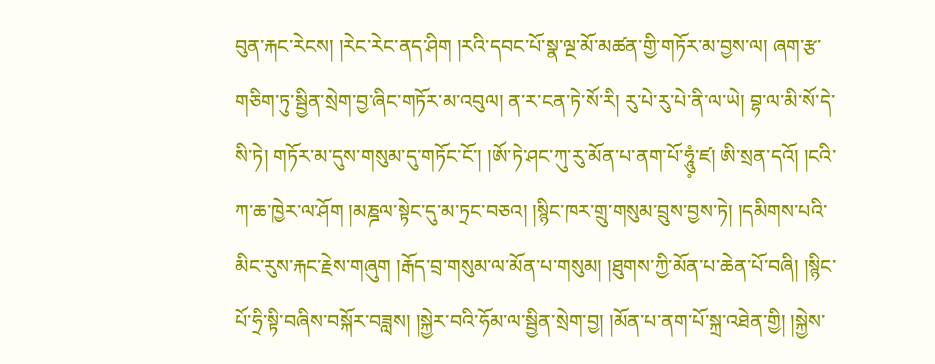བུན་རྐང་རེངས། །རེང་རེང་ནད་ཤིག །རའི་དབང་པོ་སྣ་ལྔ་མོ་མཚན་གྱི་གཏོར་མ་བྱས་ལ། ཞག་རྩ་གཅིག་ཏུ་སྦྱིན་སྲེག་བྱ་ཞིང་གཏོར་མ་འབུལ། ན་ར་ངན་ཏེ་སོ་རི། རུ་པེ་རུ་པེ་ནི་ལ་ཡེ། བྷ་ལ་མི་སོ་དེ་སི་ཏེ། གཏོར་མ་དུས་གསུམ་དུ་གཏོང་ངོ་། །ཨོ་ཏེ་ཤང་ཀུ་རུ་མོན་པ་ནག་པོ་ཧཱུཾ༷་ཛ། ཨི་སྲན་དའོ། །ངའི་ཀ་ཆ་ཁྱེར་ལ་ཤོག །མཎྜལ་སྟེང་དུ་མ་ཏྲང་བཅའ། །སྙིང་ཁར་གྲུ་གསུམ་བྲུས་བྱས་ཏེ། །དམིགས་པའི་མིང་རུས་རྐང་རྗེས་གཞུག །རྒོད་བྲ་གསུམ་ལ་མོན་པ་གསུམ། །ཐུགས་ཀྱི་མོན་པ་ཆེན་པོ་བཞི། །སྙིང་པོ་ཧྲི་སྟི་བཞིས་བསྐོར་བཟླས། །སྐྱེར་བའི་ཧོམ་ལ་སྦྱིན་སྲེག་བྱ། །མོན་པ་ནག་པོ་སྐྲ་འཐེན་གྱི། །སྐྱེས་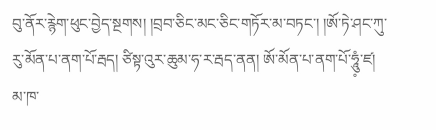བུ་ནོར་རྙེག་ཕུང་བྱེད་སྔགས། །བྲབ་ཅིང་མང་ཅིང་གཏོར་མ་བཏང་། །ཨོ་ཏེ་ཤང་ཀུ་རུ་མོན་པ་ནག་པོ་རྦད། ཙིསྟ་འུར་ཆུམ་ཧ་ར་རྦད་ནན། ཨོ་མོན་པ་ནག་པོ་ཧཱུཾ༷་ཛ། མ་ཁ་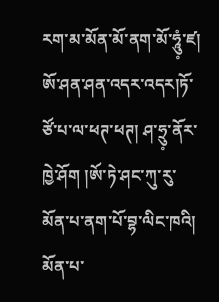རག་མ་མོན་མོ་ནག་མོ་ཧཱུཾ༷་ཛ། ཨོ་ཤན་ཤན་འདར་འདར།ཏོ་ཙོ་པ་ལ་ཕཊ་ཕཊ། ཤ་ཧྲུ༷་ནོར་ཁྱེ་ཤོག །ཨོ་ཏེ་ཤང་ཀུ་རུ་མོན་པ་ནག་པོ་བྷ་ལིང་ཁའི། མོན་པ་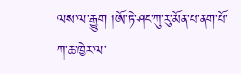ལས་ལ་རྒྱུག །ཨོ་ཏེ་ཤང་ཀུ་རུ་མོན་པ་ནག་པོ་ཀ་ཆ་ཁྱེར་ལ་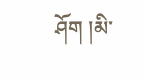ཤོག །མི་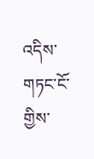འདིས་གཏང་ངོ་གྱིས་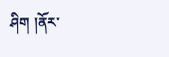ཤིག །ནོར་